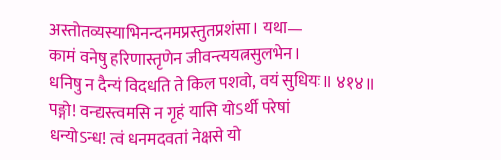अस्तोतव्यस्याभिनन्दनमप्रस्तुतप्रशंसा। यथा—
कामं वनेषु हरिणास्तृणेन जीवन्त्ययत्नसुलभेन।
धनिषु न दैन्यं विदधति ते किल पशवो, वयं सुधियः॥ ४१४॥
पङ्गो! वन्द्यस्त्वमसि न गृहं यासि योऽर्थी परेषां
धन्योऽन्ध! त्वं धनमदवतां नेक्षसे यो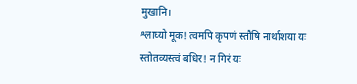मुखानि।
श्लाघ्यो मूक! त्वमपि कृपणं स्तौषि नार्थाशया यः
स्तोतव्यस्त्वं बधिर! न गिरं यः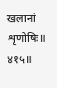खलानां शृणोषिः॥ ४१५॥